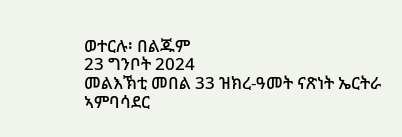ወተርሉ፡ በልጁም
23 ግንቦት 2024
መልእኽቲ መበል 33 ዝክረ-ዓመት ናጽነት ኤርትራ
ኣምባሳደር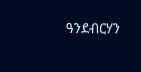ዓንደብርሃን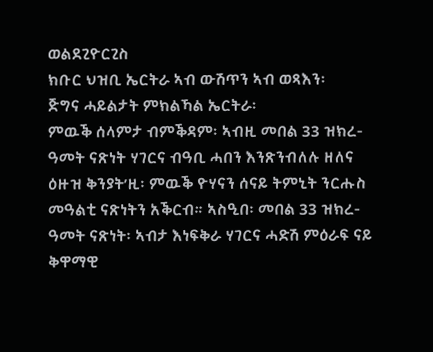ወልደጊዮርጊስ
ክቡር ህዝቢ ኤርትራ ኣብ ውሽጥን ኣብ ወጻእን፡
ጅግና ሓይልታት ምክልኻል ኤርትራ፡
ምዉቕ ሰላምታ ብምቕዳም፡ ኣብዚ መበል 33 ዝክረ-ዓመት ናጽነት ሃገርና ብዓቢ ሓበን እንጽንብለሉ ዘለና ዕዙዝ ቅንያት’ዚ፡ ምዉቕ ዮሃናን ሰናይ ትምኒት ንርሑስ መዓልቲ ናጽነትን አቕርብ። ኣስዒበ፡ መበል 33 ዝክረ-ዓመት ናጽነት፡ ኣብታ እነፍቅራ ሃገርና ሓድሽ ምዕራፍ ናይ ቅዋማዊ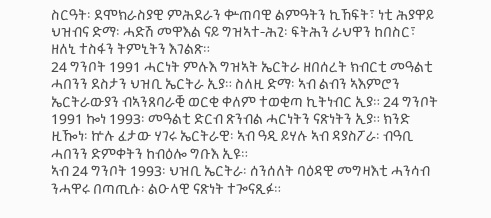ስርዓት፡ ደሞክራስያዊ ምሕደራን ቍጠባዊ ልምዓትን ኪኸፍት፣ ነቲ ሕያዋይ ህዝብና ድማ፡ ሓድሽ መዋእል ናይ ግዝኣተ-ሕጊ፡ ፍትሕን ራህዋን ከበስር፣ ዘለኒ ተስፋን ትምኒትን እገልጽ።
24 ግንቦት 1991 ሓርነት ምሉእ ግዝኣት ኤርትራ ዘበሰረት ክብርቲ መዓልቲ ሓበንን ደስታን ህዝቢ ኤርትራ ኢያ። ስለዚ ድማ፡ ኣብ ልብን ኣእምሮን ኤርትራውያን ብኣንጸባራቒ ወርቂ ቀለም ተወቂጣ ኪትነብር ኢያ። 24 ግንቦት 1991 ኰነ 1993፡ መዓልቲ ድርብ ጽንብል ሓርነትን ናጽነትን ኢያ። ክንድ ዚዀነ፡ ኵሉ ፈታው ሃገሩ ኤርትራዊ፡ ኣብ ዓዲ ይሃሉ ኣብ ዳያስፖራ፡ ብዓቢ ሓበንን ድምቀትን ከብዕሎ ግቡእ ኢዩ።
ኣብ 24 ግንቦት 1993፡ ህዝቢ ኤርትራ፡ ሰንሰለት ባዕዳዊ መግዛእቲ ሓንሳብ ንሓዋሩ በጣጢሱ፡ ልዑላዊ ናጽነት ተጐናጺፉ።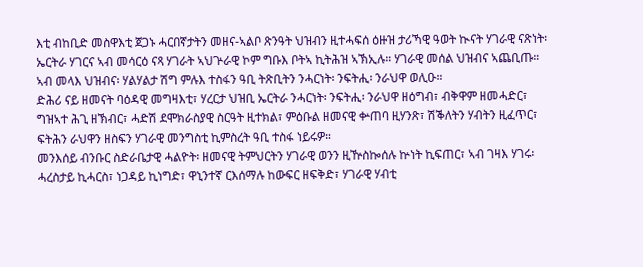እቲ ብከቢድ መስዋእቲ ጀጋኑ ሓርበኛታትን መዘና-ኣልቦ ጽንዓት ህዝብን ዚተሓፍሰ ዕዙዝ ታሪኻዊ ዓወት ኲናት ሃገራዊ ናጽነት፡ ኤርትራ ሃገርና ኣብ መሳርዕ ናጻ ሃገራት ኣህጕራዊ ኮም ግቡእ ቦትኣ ኪትሕዝ ኣኽኢሉ። ሃገራዊ መሰል ህዝብና ኣጨቢጡ። ኣብ መላእ ህዝብና፡ ሃልሃልታ ሽግ ምሉእ ተስፋን ዓቢ ትጽቢትን ንሓርነት፡ ንፍትሒ፡ ንራህዋ ወሊዑ።
ድሕሪ ናይ ዘመናት ባዕዳዊ መግዛእቲ፣ ሃረርታ ህዝቢ ኤርትራ ንሓርነት፡ ንፍትሒ፡ ንራህዋ ዘዕግብ፣ ብቅዋም ዘመሓድር፣ ግዝኣተ ሕጊ ዘኽብር፣ ሓድሽ ደሞክራስያዊ ስርዓት ዚተክል፣ ምዕቡል ዘመናዊ ቍጠባ ዚሃንጽ፣ ሽቕለትን ሃብትን ዚፈጥር፣ ፍትሕን ራህዋን ዘስፍን ሃገራዊ መንግስቲ ኪምስረት ዓቢ ተስፋ ነይሩዎ።
መንእሰይ ብንቡር ስድራቤታዊ ሓልዮት፡ ዘመናዊ ትምህርትን ሃገራዊ ወንን ዚዅስኰሰሉ ኵነት ኪፍጠር፣ ኣብ ገዛእ ሃገሩ፡ ሓረስታይ ኪሓርስ፣ ነጋዳይ ኪነግድ፣ ዋኒንተኛ ርእሰማሉ ከውፍር ዘፍቅድ፣ ሃገራዊ ሃብቲ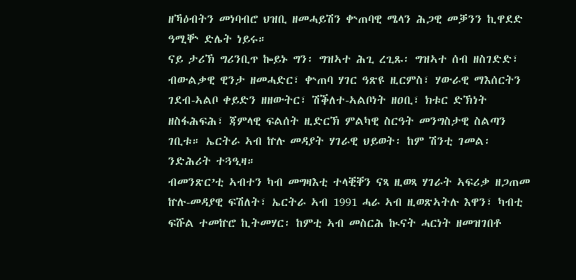ዘኻዕብትን መነባብሮ ህዝቢ ዘመሓይሽን ቍጠባዊ ሜላን ሕጋዊ መቓንን ኪዋደድ ዓሚቝ ድሌት ነይሩ።
ናይ ታሪኽ ግሪንቢጥ ኰይኑ ግን፡ ግዝኣተ ሕጊ ረጊጹ፡ ግዝኣተ ሰብ ዘስገድድ፣ ብውልቃዊ ዊንታ ዘመሓድር፣ ቍጠባ ሃገር ዓጽዩ ዚርምስ፣ ሃውራዊ ማእሰርትን ገደብ-ኣልቦ ቀይድን ዘዘውትር፣ ሽቕለተ-ኣልቦነት ዘዐቢ፣ ክቱር ድኽነት ዘስፋሕፍሕ፣ ጃምላዊ ፍልሰት ዚድርኽ ምልካዊ ስርዓት መንግስታዊ ስልጣን ገቢቱ። ኤርትራ ኣብ ኵሉ መዳያት ሃገራዊ ህይወት፡ ከም ሽንቲ ገመል፡ ንድሕሪት ተጓዒዛ።
ብመንጽር’ቲ ኣብተን ካብ መግዛእቲ ተላቒቐን ናጻ ዚወጻ ሃገራት ኣፍሪቃ ዘጋጠመ ኵሉ-መዳያዊ ፍሽለት፣ ኤርትራ ኣብ 1991 ሓራ ኣብ ዚወጽኣትሉ እዋን፣ ካብቲ ፍሹል ተመኵሮ ኪትመሃር፡ ከምቲ ኣብ መስርሕ ኲናት ሓርነት ዘመዝገበቶ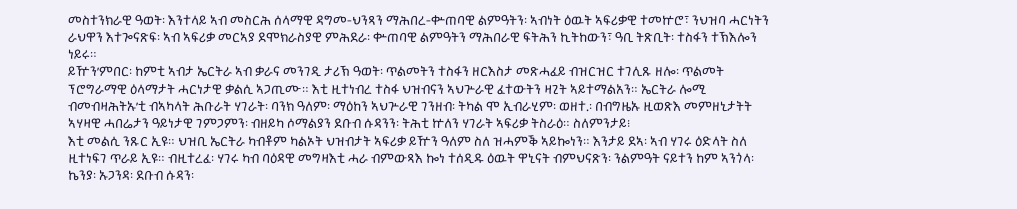መስተንክራዊ ዓወት፡ እንተላይ ኣብ መስርሕ ሰላማዊ ዳግመ-ህንጻን ማሕበረ-ቍጠባዊ ልምዓትን፡ ኣብነት ዕዉት ኣፍሪቃዊ ተመኵሮ፣ ንህዝባ ሓርነትን ራህዋን እተጐናጽፍ፡ ኣብ ኣፍሪቃ መርኣያ ደሞክራስያዊ ምሕደራ፡ ቍጠባዊ ልምዓትን ማሕበራዊ ፍትሕን ኪትከውን፣ ዓቢ ትጽቢት፡ ተስፋን ተኽእሎን ነይሩ።
ይዅን’ምበር፡ ከምቲ ኣብታ ኤርትራ ኣብ ቃራና መንገዲ ታሪኽ ዓወት፡ ጥልመትን ተስፋን ዘርእስታ መጽሓፈይ ብዝርዝር ተገሊጹ ዘሎ፡ ጥልመት ፕሮግራማዊ ዕላማታት ሓርነታዊ ቃልሲ ኣጋጢሙ። እቲ ዚተነብረ ተስፋ ህዝብናን ኣህጕራዊ ፈተውትን ዛጊት ኣይተማልአን። ኤርትራ ሎሚ ብመብዛሕትኡ’ቲ ብኣካላት ሕቡራት ሃገራት፡ ባንክ ዓለም፡ ማዕከን ኣህጕራዊ ገንዘብ፡ ትካል ሞ ኢብራሂም፡ ወዘተ.፡ በብግዜኡ ዚወጽእ መምዘኒታትት ኣሃዛዊ ሓበሬታን ዓይነታዊ ገምጋምን፡ ብዘይካ ሶማልያን ደቡብ ሱዳንን፡ ትሕቲ ኵለን ሃገራት ኣፍሪቃ ትስራዕ። ስለምንታይ፧
እቲ መልሲ ንጹር ኢዩ። ህዝቢ ኤርትራ ካብቶም ካልኦት ህዝብታት ኣፍሪቃ ይዅን ዓለም ስለ ዝሓምቕ ኣይኰነን። እንታይ ደኣ፡ ኣብ ሃገሩ ዕድላት ስለ ዚተነፍገ ጥራይ ኢዩ። ብዚተረፈ፡ ሃገሩ ካብ ባዕዳዊ መግዛእቲ ሓራ ብምውጻእ ኰነ ተሰዲዱ ዕዉት ዋኒናት ብምህናጽን፡ ንልምዓት ናይተን ከም ኣንጎላ፡ ኬንያ፡ ኡጋንዳ፡ ደቡብ ሱዳን፡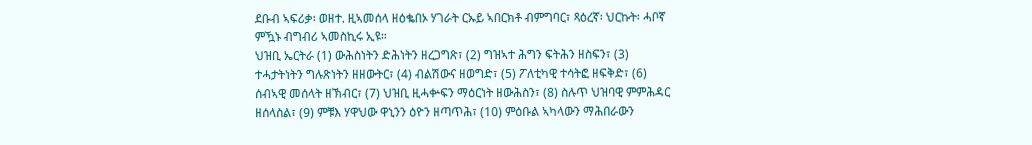ደቡብ ኣፍሪቃ፡ ወዘተ. ዚኣመሰላ ዘዕቈበኦ ሃገራት ርኡይ ኣበርክቶ ብምግባር፣ ጻዕረኛ፡ ህርኩት፡ ሓቦኛ ምዃኑ ብግብሪ ኣመስኪሩ ኢዩ።
ህዝቢ ኤርትራ (1) ውሕስነትን ድሕነትን ዘረጋግጽ፣ (2) ግዝኣተ ሕግን ፍትሕን ዘስፍን፣ (3) ተሓታትነትን ግሉጽነትን ዘዘውትር፣ (4) ብልሽውና ዘወግድ፣ (5) ፖለቲካዊ ተሳትፎ ዘፍቅድ፣ (6) ሰብኣዊ መሰላት ዘኽብር፣ (7) ህዝቢ ዚሓቍፍን ማዕርነት ዘውሕስን፣ (8) ስሉጥ ህዝባዊ ምምሕዳር ዘሰላስል፣ (9) ምቹእ ሃዋህው ዋኒንን ዕዮን ዘጣጥሕ፣ (10) ምዕቡል ኣካላውን ማሕበራውን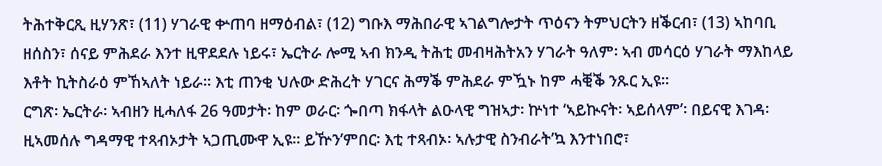ትሕተቅርጺ ዚሃንጽ፣ (11) ሃገራዊ ቍጠባ ዘማዕብል፣ (12) ግቡእ ማሕበራዊ ኣገልግሎታት ጥዕናን ትምህርትን ዘቕርብ፣ (13) ኣከባቢ ዘሰስን፣ ሰናይ ምሕደራ እንተ ዚዋደደሉ ነይሩ፣ ኤርትራ ሎሚ ኣብ ክንዲ ትሕቲ መብዛሕትአን ሃገራት ዓለም፡ ኣብ መሳርዕ ሃገራት ማእከላይ እቶት ኪትስራዕ ምኸኣለት ነይራ። እቲ ጠንቂ ህሉው ድሕረት ሃገርና ሕማቕ ምሕደራ ምዃኑ ከም ሓቒቕ ንጹር ኢዩ።
ርግጽ፡ ኤርትራ፡ ኣብዘን ዚሓለፋ 26 ዓመታት፡ ከም ወራር፡ ጐበጣ ክፋላት ልዑላዊ ግዝኣታ፡ ኵነተ ‘ኣይኲናት፡ ኣይሰላም’፡ በይናዊ እገዳ፡ ዚኣመሰሉ ግዳማዊ ተጻብኦታት ኣጋጢሙዋ ኢዩ። ይዅን’ምበር፡ እቲ ተጻብኦ፡ ኣሉታዊ ስንብራት’ኳ እንተነበሮ፣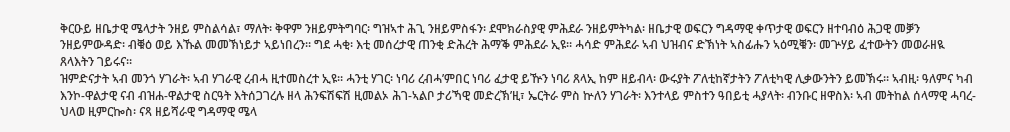ቅርዑይ ዘቤታዊ ሜላታት ንዘይ ምስልሳል፣ ማለት፡ ቅዋም ንዘይምትግባር፡ ግዝኣተ ሕጊ ንዘይምስፋን፡ ደሞክራስያዊ ምሕደራ ንዘይምትካል፡ ዘቤታዊ ወፍርን ግዳማዊ ቀጥታዊ ወፍርን ዘተባብዕ ሕጋዊ መቓን ንዘይምውዳድ፡ ብቑዕ ወይ እኹል መመኽነይታ ኣይነበረን። ግደ ሓቂ፡ እቲ መሰረታዊ ጠንቂ ድሕረት ሕማቕ ምሕደራ ኢዩ። ሓሳድ ምሕደራ ኣብ ህዝብና ድኽነት ኣስፊሑን ኣዕሚቑን፡ መጕሃይ ፈተውትን መወራዘዪ ጸላእትን ገይሩና።
ዝምድናታት ኣብ መንጎ ሃገራት፡ ኣብ ሃገራዊ ረብሓ ዚተመስረተ ኢዩ። ሓንቲ ሃገር፡ ነባሪ ረብሓ’ምበር ነባሪ ፈታዊ ይዅን ነባሪ ጸላኢ ከም ዘይብላ፡ ውሩያት ፖለቲከኛታትን ፖለቲካዊ ሊቃውንትን ይመኽሩ። ኣብዚ፡ ዓለምና ካብ እንኮ-ዋልታዊ ናብ ብዝሐ-ዋልታዊ ስርዓት እትሰጋገረሉ ዘላ ሕንፍሽፍሽ ዚመልኦ ሕገ-ኣልቦ ታሪኻዊ መድረኽ’ዚ፣ ኤርትራ ምስ ኵለን ሃገራት፡ እንተላይ ምስተን ዓበይቲ ሓያላት፡ ብንቡር ዘዋስእ፡ ኣብ መትከል ሰላማዊ ሓባረ-ህላወ ዚምርኰስ፡ ናጻ ዘይሻራዊ ግዳማዊ ሜላ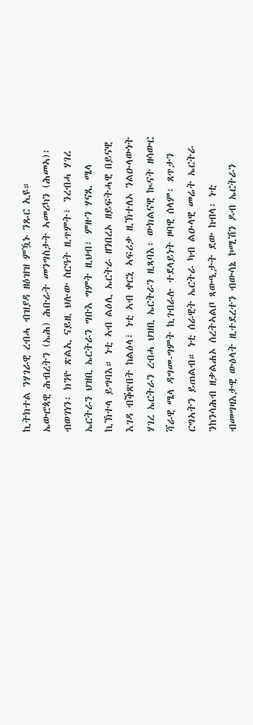ኪትክተል ንሃገራዊ ረብሓ ብዝያዳ ዘዕዝዝ ምዃኑ ንጹር ኢዩ።
ኤውሮጳዊ ሕብረትን (ኤሕ) ሕቡራት መንግስታት ኣመሪካን (ሕመኣ)፡ ብወገነን፡ ክንዮ ጽልኢ ናይዚ ህሉው ስርዓት ዚጥምት፣ ንረብሓ ሃገረ ኤርትራን ህዝቢ ኤርትራን ግቡእ ግምት ዚህብ፣ ምዙን ሃናጺ ሜላ ኪኽተላ ይግባእ። ነቲ ኣብ ልዕሊ ኤርትራ ዘንበረኦ ዘይፍትሓዊ በይናዊ እገዳ ብቕጽበት ከልዕላ፣ ነቲ ኣብ ቀርኒ ኣፍሪቃ ዚኽተለኦ ንልዑላውነት ሃገረ ኤርትራን ረብሓ ህዝቢ ኤርትራን ዚጻባእ፡ ውክልናዊ ኲናት ዘሳውር ሻራዊ ሜላ ዳግመ-ግምት ኪገብራሉ ተደላይነት ዞባዊ ሰላም፡ ጸጥታን ርግኣትን ይጠልብ። ነቲ ሰራዊት ኤርትራ ካብ ልዑላዊ መሬት ኤርትራ ንከንሳሕብ ዘቃልሐኦ ሰረትኣልቦ ጻውዒታት ደው ከብላ፡ ነቲ ብመግዛእታዊ ውዕላት ዚተደረተን ብውሳኔ ኮሚሽን ዶብ ኤርትራን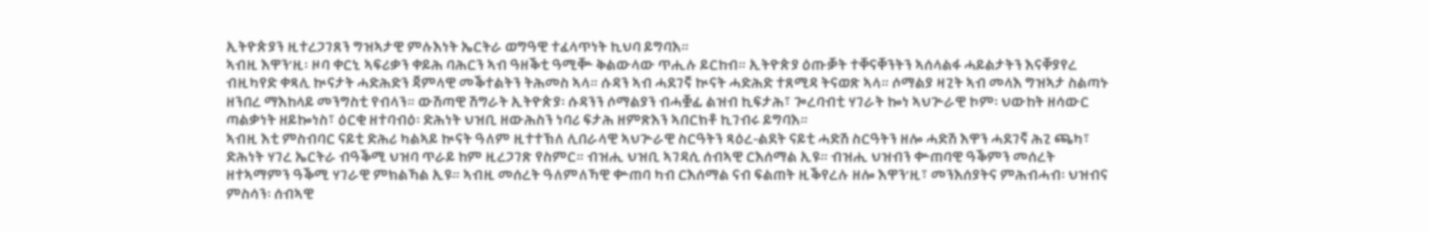ኢትዮጵያን ዚተረጋገጸን ግዝኣታዊ ምሉእነት ኤርትራ ወግዓዊ ተፈላጥነት ኪህባ ይግባእ።
ኣብዚ እዋን’ዚ፡ ዞባ ቀርኒ ኣፍሪቃን ቀይሕ ባሕርን ኣብ ዓዘቕቲ ዓሚቝ ቅልውላው ጥሒሉ ይርከብ። ኢትዮጵያ ዕጡቓት ተቐናቐንትን ኣሰላልፋ ሓይልታትን እናቐያየረ ብዚካየድ ቀጻሊ ኲናታት ሓድሕድን ጃምላዊ መቕተልትን ትሕመስ ኣላ። ሱዳን ኣብ ሓደገኛ ኲናት ሓድሕድ ተጸሚዳ ትናወጽ ኣላ። ሶማልያ ዛጊት ኣብ መላእ ግዝኣታ ስልጣኑ ዘንበረ ማእከላይ መንግስቲ የብላን። ውሽጣዊ ሽግራት ኢትዮጵያ፡ ሱዳንን ሶማልያን ብሓቛፊ ልዝብ ኪፍታሕ፣ ጐረባብቲ ሃገራት ኰነ ኣህጕራዊ ኮም፡ ህውከት ዘሳውር ጣልቃነት ዘይኰነስ፣ ዕርቂ ዘተባብዕ፡ ድሕነት ህዝቢ ዘውሕስን ነባሪ ፍታሕ ዘምጽእን ኣበርክቶ ኪገብሩ ይግባእ።
ኣብዚ እቲ ምስብባር ናይቲ ድሕሪ ካልኣይ ኲናት ዓለም ዚተተኽለ ሊበራላዊ ኣህጕራዊ ስርዓትን ጻዕረ-ልደት ናይቲ ሓድሽ ስርዓትን ዘሎ ሓድሽ እዋን ሓደገኛ ሕጊ ጫካ፣ ድሕነት ሃገረ ኤርትራ ብዓቕሚ ህዝባ ጥራይ ከም ዚረጋገጽ የስምር። ብዝሒ ህዝቢ ኣገዳሲ ሰብኣዊ ርእሰማል ኢዩ። ብዝሒ ህዝብን ቍጠባዊ ዓቕምን መሰረት ዘተኣማምን ዓቕሚ ሃገራዊ ምክልኻል ኢዩ። ኣብዚ መሰረት ዓለምለኻዊ ቍጠባ ካብ ርእሰማል ናብ ፍልጠት ዚቕየረሉ ዘሎ እዋን’ዚ፣ መንእሰያትና ምሕብሓብ፡ ህዝብና ምስሳን፡ ሰብኣዊ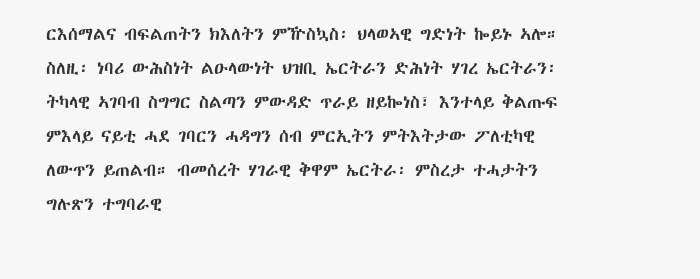ርእሰማልና ብፍልጠትን ክእለትን ምዅስኳስ፡ ህላወኣዊ ግድነት ኰይኑ ኣሎ።
ስለዚ፡ ነባሪ ውሕስነት ልዑላውነት ህዝቢ ኤርትራን ድሕነት ሃገረ ኤርትራን፡ ትካላዊ ኣገባብ ስግግር ስልጣን ምውዳድ ጥራይ ዘይኰነስ፣ እንተላይ ቅልጡፍ ምእላይ ናይቲ ሓደ ገባርን ሓዳግን ሰብ ምርኢትን ምትእትታው ፖለቲካዊ ለውጥን ይጠልብ። ብመሰረት ሃገራዊ ቅዋም ኤርትራ፡ ምስረታ ተሓታትን ግሉጽን ተግባራዊ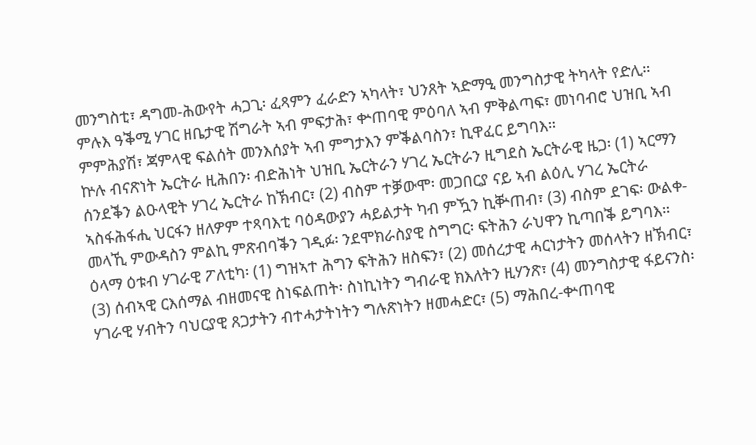መንግስቲ፣ ዳግመ-ሕውየት ሓጋጊ፡ ፈጻምን ፈራድን ኣካላት፣ ህንጸት ኣድማዒ መንግስታዊ ትካላት የድሊ። ምሉእ ዓቕሚ ሃገር ዘቤታዊ ሽግራት ኣብ ምፍታሕ፣ ቍጠባዊ ምዕባለ ኣብ ምቅልጣፍ፣ መነባብሮ ህዝቢ ኣብ ምምሕያሽ፣ ጃምላዊ ፍልሰት መንእሰያት ኣብ ምግታእን ምቕልባስን፣ ኪዋፈር ይግባእ።
ኵሉ ብናጽነት ኤርትራ ዚሕበን፡ ብድሕነት ህዝቢ ኤርትራን ሃገረ ኤርትራን ዚግደስ ኤርትራዊ ዜጋ፡ (1) ኣርማን ሰንደቕን ልዑላዊት ሃገረ ኤርትራ ከኽብር፣ (2) ብስም ተቓውሞ፡ መጋበርያ ናይ ኣብ ልዕሊ ሃገረ ኤርትራ ኣስፋሕፋሒ ህርፋን ዘለዎም ተጻባእቲ ባዕዳውያን ሓይልታት ካብ ምዃን ኪቝጠብ፣ (3) ብስም ደገፍ፡ ውልቀ-መላኺ ምውዳስን ምልኪ ምጽብባቕን ገዲፉ፡ ንደሞክራስያዊ ስግግር፡ ፍትሕን ራህዋን ኪጣበቕ ይግባእ።
ዕላማ ዕቱብ ሃገራዊ ፖለቲካ፡ (1) ግዝኣተ ሕግን ፍትሕን ዘስፍን፣ (2) መሰረታዊ ሓርነታትን መሰላትን ዘኽብር፣ (3) ሰብኣዊ ርእሰማል ብዘመናዊ ስነፍልጠት፡ ስነኪነትን ግብራዊ ክእለትን ዚሃንጽ፣ (4) መንግስታዊ ፋይናንስ፡ ሃገራዊ ሃብትን ባህርያዊ ጸጋታትን ብተሓታትነትን ግሉጽነትን ዘመሓድር፣ (5) ማሕበረ-ቍጠባዊ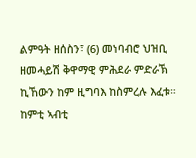ልምዓት ዘሰስን፣ (6) መነባብሮ ህዝቢ ዘመሓይሽ ቅዋማዊ ምሕደራ ምድራኽ ኪኸውን ከም ዚግባእ ከስምረሉ እፈቱ።
ከምቲ ኣብቲ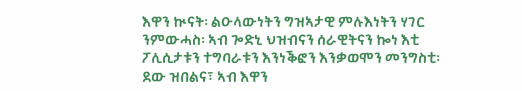እዋን ኲናት፡ ልዑላውነትን ግዝኣታዊ ምሉእነትን ሃገር ንምውሓስ፡ ኣብ ጐድኒ ህዝብናን ሰራዊትናን ኰነ እቲ ፖሊሲታቱን ተግባራቱን እንነቕፎን እንቃወሞን መንግስቲ፡ ደው ዝበልና፣ ኣብ እዋን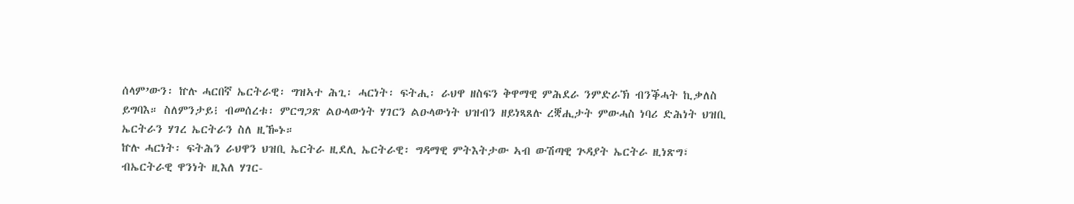ሰላም’ውን፡ ኵሉ ሓርበኛ ኤርትራዊ፡ ግዝኣተ ሕጊ፡ ሓርነት፡ ፍትሒ፡ ራህዋ ዘስፍን ቅዋማዊ ምሕደራ ንምድራኽ ብንቕሓት ኪቃለስ ይግባእ። ስለምንታይ፧ ብመሰረቱ፡ ምርግጋጽ ልዑላውነት ሃገርን ልዑላውነት ህዝብን ዘይነጻጸሉ ረቛሒታት ምውሓስ ነባሪ ድሕነት ህዝቢ ኤርትራን ሃገረ ኤርትራን ስለ ዚዀኑ።
ኵሉ ሓርነት፡ ፍትሕን ራህዋን ህዝቢ ኤርትራ ዚደሊ ኤርትራዊ፡ ግዳማዊ ምትእትታው ኣብ ውሽጣዊ ጕዳያት ኤርትራ ዚነጽግ፣ ብኤርትራዊ ዋንነት ዚእለ ሃገር-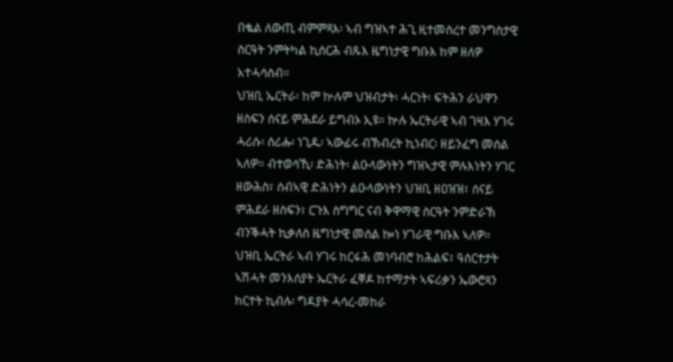በቈል ለውጢ ብምምጻእ፡ ኣብ ግዝኣተ ሕጊ ዚተመስረተ መንግስታዊ ስርዓት ንምትካል ኪሰርሕ ብጹእ ዜግነታዊ ግቡእ ከም ዘለዎ አተሓሳስብ።
ህዝቢ ኤርትራ፡ ከም ኵሉም ህዝብታት፡ ሓርነት፡ ፍትሕን ራህዋን ዘስፍን ሰናይ ምሕደራ ይግብኦ ኢዩ። ኵሉ ኤርትራዊ ኣብ ገዛእ ሃገሩ ሓሪሱ፡ ሰሪሑ፡ ነጊዱ፡ ኣውፊሩ ብኽብረት ኪነብር፡ ዘይንፈግ መሰል ኣለዎ። ብተወሳኺ፡ ድሕነት፡ ልዑላውነትን ግዝኣታዊ ምሉእነትን ሃገር ዘውሕስ፣ ሰብኣዊ ድሕነትን ልዑላውነትን ህዝቢ ዘዐዝዝ፣ ሰናይ ምሕደራ ዘስፍን፣ ርጉእ ስግግር ናብ ቅዋማዊ ስርዓት ንምድራኽ ብንቕሓት ኪቃለስ ዜግነታዊ መሰል ኰነ ሃገራዊ ግቡእ ኣለዎ።
ህዝቢ ኤርትራ ኣብ ሃገሩ ከርፋሕ መነባብሮ ከሕልፍ፣ ዓሰርተታት ኣሽሓት መንእሰያት ኤርትራ ፈቐዶ ከተማታት ኣፍሪቃን ኤውሮጳን ከርተት ኪብሉ፡ ግዳያት ሓሳረ-መከራ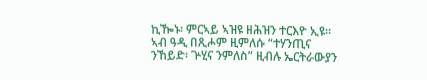ኪዀኑ፡ ምርኣይ ኣዝዩ ዘሕዝን ተርእዮ ኢዩ። ኣብ ዓዲ በጺሖም ዚምለሱ “ተሃንጢና ንኸይድ፡ ጕሂና ንምለስ” ዚብሉ ኤርትራውያን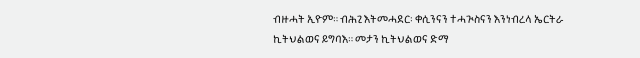ብዙሓት ኢዮም። ብሕጊ እትመሓደር፡ ቀሲንናን ተሓጒስናን እንነብረላ ኤርትራ ኪትህልወና ይግባእ። መታን ኪትህልወና ድማ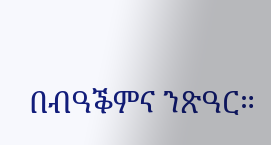በብዓቕምና ንጽዓር።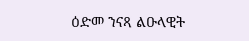ዕድመ ንናጻ ልዑላዊት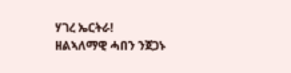ሃገረ ኤርትራ!
ዘልኣለማዊ ሓበን ንጀጋኑ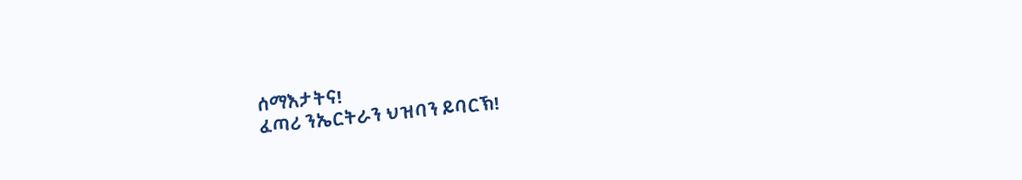ሰማእታትና!
ፈጣሪ ንኤርትራን ህዝባን ይባርኽ!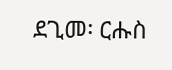ደጊመ፡ ርሑስ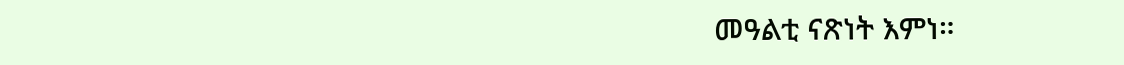መዓልቲ ናጽነት እምነ።